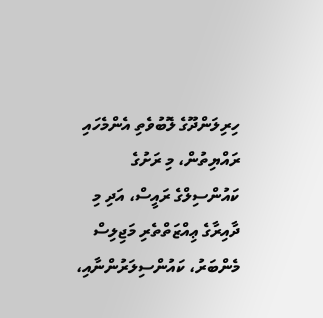ހިރިލަންދޫގެ ލޮބުވެތި އެންމެހައި ރައްޔިތުން، މި ރަށުގެ ކައުންސިލްގެ ރައީސް، އަދި މި ދާއިރާގެ ޢިއްޒަތްތެރި މަޖިލިސް މެންބަރު، ކައުންސިލަރުންނާއި،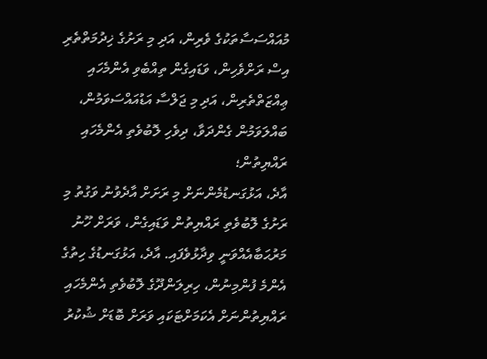މުއައްސަސާތަކުގެ ވެރިން، އަދި މި ރަށުގެ ޚިދުމަތްތެރި އިސް ރަށްވެހިން، ވަޑައިގެން ތިއްބެވި އެންމެހައި ޢިއްޒަތްތެރިން، އަދި މި ޖަލްސާ އަޑުއައްސަވަމުން، ބައްލަވަމުން ގެންދަވާ، ދިވެހި ލޮބުވެތި އެންމެހައި ރައްޔިތުން؛
އާދެ، އަޅުގަނޑުމެންނަށް މި ރަށަށް އާދެވުނު ވަގުތު މި ރަށުގެ ލޮބުވެތި ރައްޔިތުން ވަޑައިގެން، ވަރަށް ހޫނު މަރުޙަބާއެއްވަނީ ވިދާޅުވެފައި. އާދެ، އަޅުގަނޑުގެ ހިތުގެ އެންމެ ފުންމިނުން، ހިރިލަންދޫގެ ލޮބުވެތި އެންމެހައި ރައްޔިތުންނަށް އެކަމަށްޓަކައި ވަރަށް ބޮޑަށް ޝުކުރު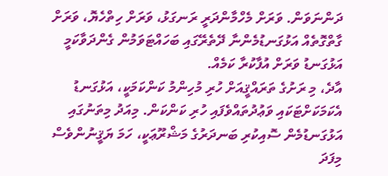ދަންނަވަން. ވަރަށް މެހްމާންދަރީ ރަނގަޅު، ވަރަށް ހިތްހެޔޮ، ވަރަށް ގާތްގޮތެއް އަޅުގަނޑުމެންނާ ދޭތެރޭގައި ބަހައްޓަވަމުން ގެންދަވާކަމީ އަޅުގަނޑު ވަރަށް އުފާކުރާ ކަމެއް.
އާދެ، މި ރަށުގެ ތަރައްޤީއަށް ހުރި މުހިންމު ކަންކަމަކީ، އަޅުގަނޑު އެކަމަކަށްޓަކައި ވަޢުދުތައްވެފައި ހުރި ކަންކަން. މިއަދު މިތަނުގައި އަޅުގަނޑުމެން ސޮއިކުރި ބަނދަރުގެ މަޝްރޫޢަކީ، ހަމަ ޔަޤީނުންވެސް މިފަދަ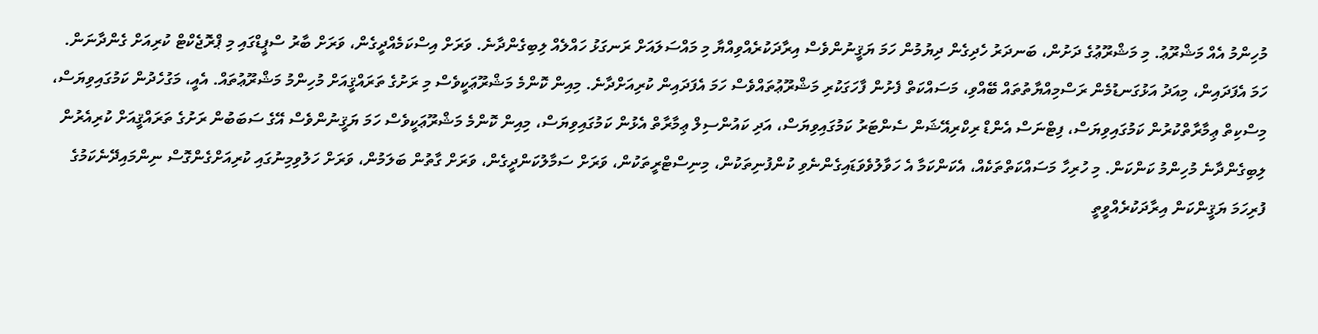މުހިންމު އެއް މަޝްރޫޢު. މި މަޝްރޫޢުގެ ދަށުން، ބަނދަރު ހެދިގެން ދިޔުމުން ހަމަ ޔަޤީނުންވެސް އިރާދަކުރެއްވިއްޔާ މި މައްސަލައަށް ރަނގަޅު ހައްލެއް ލިބިގެންދާނެ. ވަރަށް އިސްކަމެއްދީގެން، ވަރަށް ބާރު ސްޕީޑްގައި މި ޕްރޮޖެކްޓް ކުރިއަށް ގެންދާނަން.
ހަމަ އެފަދައިން، މިއަދު އަޅުގަނޑުމެން ރަސްމިއްޔާތުތައް ބޭއްވި، މަސައްކަތް ފެށުން ފާހަގަކުރި މަޝްރޫޢުތައްވެސް ހަމަ އެފަދައިން ކުރިއަށްދާނެ. މިއިން ކޮންމެ މަޝްރޫޢަކީވެސް މި ރަށުގެ ތަރައްޤީއަށް މުހިންމު މަޝްރޫޢުތައް. އެއީ، މަގުހެދުން ކަމުގައިވިޔަސް، މިސްކިތް ޢިމާރާތްކުރުން ކަމުގައިވިޔަސް، ފިޓްނަސް އެންޑް ރިކްރިއޭޝަން ސެންޓަރު ކަމުގައިވިޔަސް، އަދި ކައުންސިލް ޢިމާރާތް އެޅުން ކަމުގައިވިޔަސް، މިއިން ކޮންމެ މަޝްރޫޢަކީވެސް ހަމަ ޔަޤީނުންވެސް އޭގެ ސަބަބުން ރަށުގެ ތަރައްޤީއަށް ކުރިއެރުން ލިބިގެންދާނެ މުހިންމު ކަންކަން. މި ހުރިހާ މަސައްކަތްތަކެއް، އެކަންކަމާ އެ ހަވާލުވެވަޑައިގެންނެވި ކުންފުނިތަކުން، މިނިސްޓްރީތަކުން، ވަރަށް ސަމާލުކަންދީގެން، ވަރަށް ގާތުން ބަލަމުން، ވަރަށް ހަލުވިމިނުގައި ކުރިއަށްގެންގޮސް ނިންމައިދޭނެކަމުގެ ފުރިހަމަ ޔަޤީންކަން އިރާދަކުރެއްވީތީ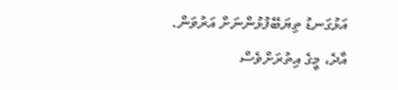އަޅުގަނޑު ތިޔަބޭފުޅުންނަށް އަރުވަން.
އާދެ، މީގެ އިތުރަށްވެސް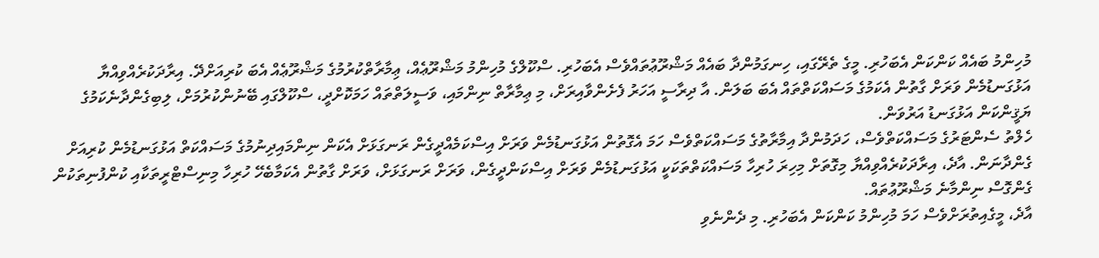މުހިންމު ބައެއް ކަންކަން އެބަހުރި. މީގެ ތެރޭގައި، ހިނގަމުންދާ ބައެއް މަޝްރޫޢުތައްވެސް އެބަހުރި. ސްކޫލްގެ މުހިންމު މަޝްރޫޢެއް، ޢިމާރާތްކުރުމުގެ މަޝްރޫޢެއް އެބަ ކުރިއަށްދޭ. އިރާދަކުރެއްވިއްޔާ އަޅުގަނޑުމެން ވަރަށް ގާތުން އެކަމުގެ މަސައްކަތްތައް އެބަ ބަލަން. އާ ދިރާސީ އަހަރު ފެށެންވާއިރަށް، މި ޢިމާރާތް ނިންމައި، ވަސީލަތްތައް ހަމަކޮށްދީ، ސްކޫލްގައި ބޭނުންކުރުމަށް، ލިބިގެންދާނެކަމުގެ ޔަޤީންކަން އަޅުގަނޑު އަރުވަން.
ހެލްތު ސެންޓަރުގެ މަސައްކަތްވެސް، ހަދަމުންދާ އިމާރާތުގެ މަސައްކަތްވެސް ހަމަ އެގޮތުން އަޅުގަނޑުމެން ވަރަށް އިސްކަމެއްދީގެން ރަނގަޅަށް އެކަން ނިންމައިދިނުމުގެ މަސައްކަތް އަޅުގަނޑުމެން ކުރިއަށް ގެންދާނަން. އާދެ، އިރާދަކުރެއްވިއްޔާ މިގޮތަށް މިހިރަ ހުރިހާ މަސައްކަތްތަކަކީ އަޅުގަނޑުމެން ވަރަށް އިސްކަންދީގެން، ވަރަށް ރަނގަޅަށް، ވަރަށް ގާތުން އެކަމާބެހޭ ހުރިހާ މިނިސްޓްރީތަކާއި ކުންފުނިތަކުން ގެންގޮސް ނިންމާނެ މަޝްރޫޢުތައް.
އާދެ، މީގެއިތުރަށްވެސް ހަމަ މުހިންމު ކަންކަން އެބަހުރި. މި ދެންނެވި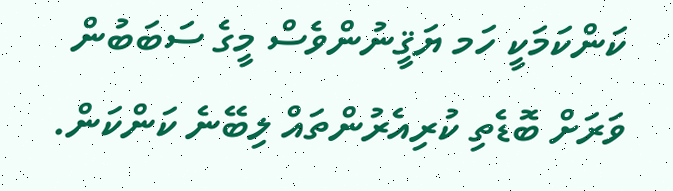ކަންކަމަކީ ހަމ ޔަޤީނުންވެސް މީގެ ސަބަބުން ވަރަށް ބޮޑެތި ކުރިއެރުންތައް ލިބޭނެ ކަންކަން.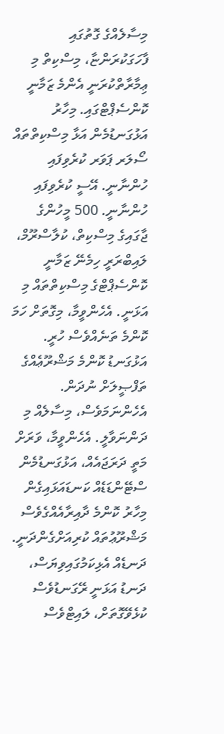މިސާލެއްގެ ގޮތުގައި ފާހަގަކުރަންޏާ، މިސްކިތް މި ޢިމާރާތްކުރަނީ އެންމެ ޒަމާނީ ކޮންސެޕްޓްގައި. މިހާރު އަޅުގަނޑުމެން އަޅާ މިސްކިތްތައް ސޯލަރ ޕަވަރ ކުރެވިފައި ހުންނާނީ. އޭސީ ކުރެވިފައި ހުންނާނީ. 500 މީހުންގެ ޖާގައިގެ މިސްކިތް، ކުލާސްރޫމް، ލައިބްރަރީ ހިމެނޭ ޒަމާނީ ކޮންސެޕްޓްގެ މިސްކިތްތައް މި އަޅަނީ. އެހެންވީމާ، މިގޮތަށް ހަމަ ކޮންމެ ތަނެއްވެސް ހުރީ. އަޅުގަނޑު ކޮންމެ މަޝްރޫޢެއްގެ ތަފްޞީލަށް ނުދަން. އެހެންނަމަވެސް، މިސާލެއް މި ދަންނަވާލީ. އެހެންވީމާ، ވަރަށް މަތީ ދަރަޖައެއް، އަޅުގަނޑުމެން ސްޓޭންޑަޑެއް ކަނޑައަޅައިގެން މިހާރު ކޮންމެ ދާއިރާއެއްގެވެސް މަޝްރޫޢުތައް ކުރިއަށްގެންދަނީ.
ދަނޑެއް އެޅިކަމުގައިވިޔަސް، ދަނޑު އަޅަނީ ރޭގަނޑުވެސް ކުޅެވޭގޮތަށް، ލައިޓްވެސް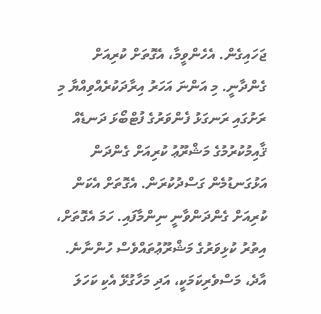ޖަހައިގެން. އެހެންވީމާ، އެގޮތަށް ކުރިއަށް ގެންދާނީ. މި އަންނަ އަހަރު އިރާދަކުރެއްވިއްޔާ މި ރަށުގައި ރަނގަޅު ފެންވަރުގެ ފުޓްބޯޅަ ދަނޑެއް ޤާއިމުކުރުމުގެ މަޝްރޫޢު ކުރިއަށް ގެންދަން އަޅުގަނޑުމެން ގަސްދުކުރަން. އެގޮތަށް އެކަން ކުރިއަށް ގެންދަންވާނީ ނިންމާފައި. ހަމަ އެގޮތަށް، އިތުރު ކުޅިވަރުގެ މަޝްރޫޢުތައްވެސް ހުންނާނެ.
އާދެ، މަސްވެރިކަމަކީ، އަދި މަހާގުޅޭ އެކި ކަހަލަ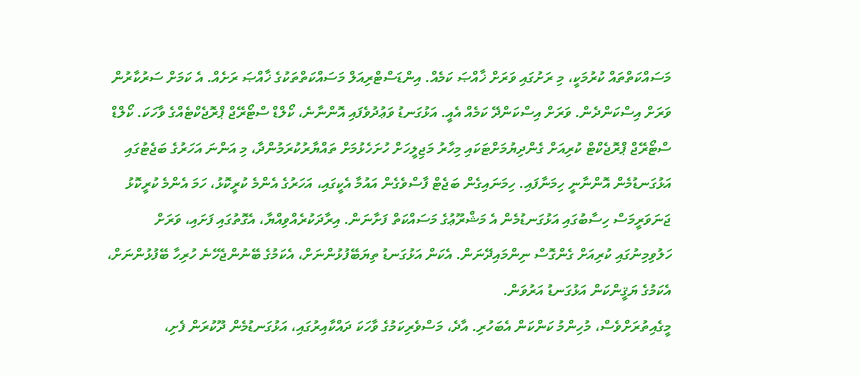މަސައްކަތްތައް ކުރުމަކީ، މި ރަށުގައި ވަރަށް ޚާއްޞަ ކަމެއް. އިންޑަސްޓްރިއަލް މަސައްކަތްތަކުގެ ޚާއްޞަ ރަށެއް. އެ ކަމަށް ސަރުކާރުން ވަރަށް އިސްކަންދެން. ވަރަށް އިސްކަންދޭ ކަމެއް އެއީ. އަޅުގަނޑު ވަޢުދުވެފައި އޮންނާނެ، ކޯލްޑް ސްޓޯރޭޖް ޕްރޮޖެކްޓެއްގެ ވާހަކަ. ކޯލްޑް ސްޓޯރޭޖް ޕްރޮޖެކްޓް ކުރިއަށް ގެންދިޔުމަށްޓަކައި މިހާރު މަޖިލީހަށް ހުށަހެޅުމަށް ތައްޔާރުކުރަމުންދާ، މި އަންނަ އަހަރުގެ ބަޖެޓުގައި އަޅުގަނޑުމެން އޮންނާނީ ހިމަނާފައި. ހިމަނައިގެން ބަޖެޓް ފާސްވެގެން އައުމާ އެކީގައި، އަހަރުގެ އެންމެ ކުރީކޮޅު، ހަމަ އެންމެ ކުރީކޮޅު ޖަނަވަރީމަސް ހިސާބުގައި އަޅުގަނޑުމެން އެ މަޝްރޫޢުގެ މަސައްކަތް ފަށާނަން. އިރާދަކުރެއްވިއްޔާ، އެގޮތުގައި ފަށައި، ވަރަށް ހަލުވިމިނުގައި ކުރިއަށް ގެންގޮސް ނިންމައިދޭނަން. އެކަން އަޅުގަނޑު ތިޔަބޭފުޅުންނަށް، އެކަމުގެ ބޭނުންޖެހޭނެ ހުރިހާ ބޭފުޅުންނަށް، އެކަމުގެ ޔަޤީންކަން އަޅުގަނޑު އަރުވަން.
މީގެއިތުރަށްވެސް، މުހިންމު ކަންކަން އެބަހުރި. އާދެ، މަސްވެރިކަމުގެ ވާހަކަ ދައްކާއިރުގައި، އަޅުގަނޑުމެން ދޫކުރަން ފެށި،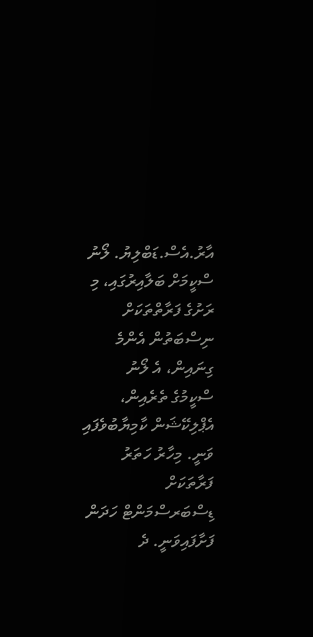އާރު.އެސް.ޑަބްލިޔު. ލޯނު ސްކީމަށް ބަލާއިރުގައި، މި ރަށުގެ ފަރާތްތަކަށް ނިސްބަތުން އެންމެ ގިނައިން، އެ ލޯނު ސްކީމުގެ ތެރެއިން، އެޕްލިކޭޝަން ކާމިޔާބުވެފައި ވަނީ. މިހާރު ހަތަރު ފަރާތަކަށް ޑިސްބަރސްމަންޓް ހަދަން ފަށާފައިވަނީ. ދެ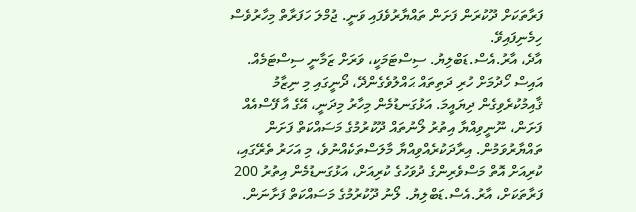ފަރާތަކަށް ދޫކުރަން ފަށަން ތައްޔާރުވެފައި ވަނީ. ޖުމްލަ ހަފަރާތް މިހާރުވެސް ހިމެނިފައިވޭ.
އާދެ، އާރު.އެސް.ޑަބްލިޔު. ސިސްޓަމަކީ، ވަރަށް ޒަމާނީ ސިސްޓަމެއް. އައިސް ހޯދުމަށް ހުރި ދަތިތައް ޙައްލުވެގެންދޭ، ދޯނީގައި މި ނިޒާމު ޤާއިމުކުރެވިގެން ދިޔައީމަ. އަޅުގަނޑުމެން މިހާރު މިދަނީ، އޭގެ އާ ފޭސްއެއް ފަށަން، ނޫނީވިއްޔާ އިތުރު ލޯނުތައް ދޫކުރުމުގެ މަސައްކަތް ފަށަން ތައްޔާރުވަމުން. އިރާދަކުރެއްވިއްޔާ މާލަސްތަކެއްނުވެ، މި އަހަރު ތެރޭގައި، ކުރިއަށް އޮތް މަސްވެރިންގެ ދުވަހުގެ ކުރިއަށް، އަޅުގަނޑުމެން އިތުރު 200 ފަރާތަކަށް، އާރު.އެސް.ޑަބްލިޔު. ލޯނު ދޫކުރުމުގެ މަސައްކަތް ފަށާނަން.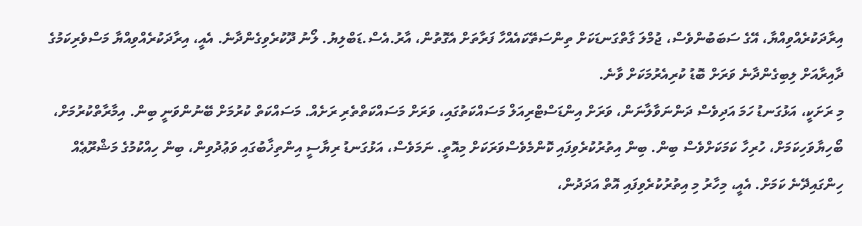އިރާދަކުރެއްވިއްޔާ، އޭގެ ސަބަބުންވެސް، ޖުމްލަ ގާތްގަނޑަކަށް ތިންސަތޭކައެއްހާ ފަރާތަށް އެގޮތުން، އާރު.އެސް.ޑަބްލިޔު. ލޯނު ދޫކުރެވިގެންދާނެ. އެއީ، އިރާދަކުރެއްވިއްޔާ މަސްވެރިކަމުގެ ދާއިރާއަށް ލިބިގެންދާނެ ވަރަށް ބޮޑު ކުރިއެރުމަކަށް ވާނެ.
މި ރަށަކީ، އަޅުގަނޑު ހަމަ އަދިވެސް ދަންނަވާލާނަން، ވަރަށް އިންޑަސްޓްރިއަލް މަސައްކަތުގައި، ވަރަށް މަސައްކަތްތެރި ރަށެއް. މަސައްކަތް ކުރުމަށް ބޭނުންވަނީ ބިން. އިމާރާތްކުރުމަށް، ބޯހިޔާވަހިކަމަށް، ހުރިހާ ކަމަކަށްވެސް ބިން. ބިން އިތުރުކުރެވިފައި ކޮންމެވެސްވަރަކަށް މިއޮތީ. ނަމަވެސް، އަޅުގަނޑު ރިޔާސީ އިންތިޚާބުގައި ވަޢުދުވިން، ބިން ހިއްކުމުގެ މަޝްރޫޢެއް ހިންގައިދޭނެ ކަމަށް. އެއީ، މިހާރު މި އިތުރުކުރެވިފައި އޮތް އަދަދުން،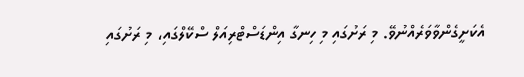އެކަށީގެންވާވަރެއްނުވޭ. މި ރަށުގައި މި ހިނގާ އިންޑަސްޓްރިއަލް ސްކޭލްގައި، މި ރަށުގައި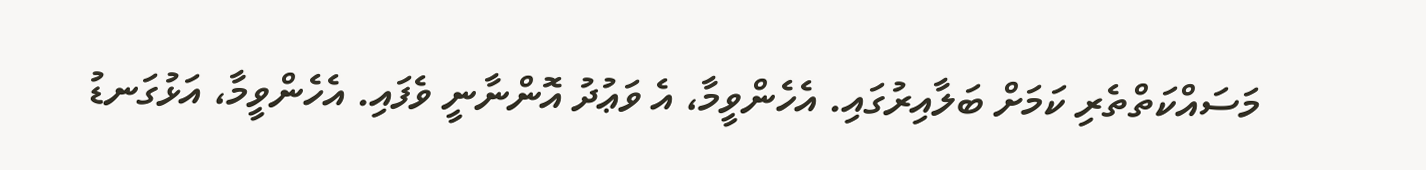މަސައްކަތްތެރި ކަމަށް ބަލާއިރުގައި. އެހެންވީމާ، އެ ވަޢުދު އޮންނާނީ ވެފައި. އެހެންވީމާ، އަޅުގަނޑު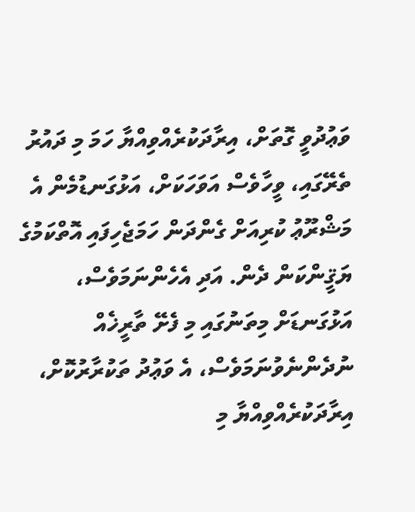ވަޢުދުވީ ގޮތަށް، އިރާދަކުރެއްވިއްޔާ ހަމަ މި ދައުރު ތެރޭގައި، ވީހާވެސް އަވަހަކަށް، އަޅުގަނޑުމެން އެ މަޝްރޫޢު ކުރިއަށް ގެންދަން ހަމަޖެހިފައި އޮތްކަމުގެ ޔަޤީންކަން ދެން. އަދި އެހެންނަމަވެސް، އަޅުގަނޑަށް މިތަނުގައި މި ފެށޭ ތާރީޚެއް ނުދެންނެވުނަމަވެސް، އެ ވަޢުދު ތަކުރާރުކޮށް، އިރާދަކުރެއްވިއްޔާ މި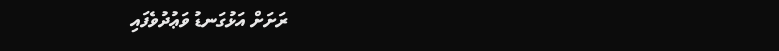ރަށަށް އަޅުގަނޑު ވަޢުދުވެފައި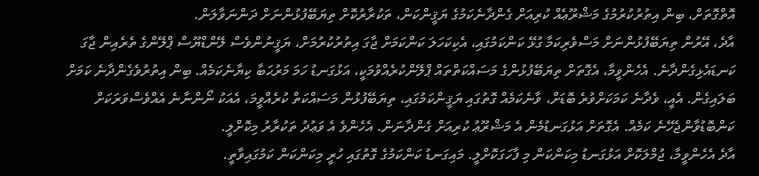އޮތްގޮތަށް، ބިން އިތުރުކުރުމުގެ މަޝްރޫޢެއް ކުރިއަށް ގެންދާނެކަމުގެ ޔަޤީންކަން، ތަކުރާރުކޮށް ތިޔަބޭފުޅުންނަށް ދަންނަވާލަން.
އާދެ، އޭރުން ތިޔަބޭފުޅުންނަށް މަސްވެރިކަމާ ގުޅޭ ކަންކަމުގައި، އެކިކަހަލަ ކަންކަމަށް ޖާގަ އިތުރުކުރުމަށް، ޔަޤީނުންވެސް ލޭންޑްޔޫސް ޕްލޭންގެ ތެރެއިން ޖާގަ ކަނޑައެޅިގެންދާނެ. އެހެންވީމާ، އެގޮތަށް ތިޔަބޭފުޅުންގެ މަސައްކަތްތައް ޕްލޭންކުރެއްވުމަކީ، އަޅުގަނޑު ހަމަ މަރުޙަބާ ކިޔާނެކަމެއް. ބިން އިތުރުވެގެންދާނެ ކަމަށް ބަލައިގެން. އެއީ، ވެދާނެ ކަމަކަށްވުރެ ބޮޑަށް، ވާނެކަމެއް ގޮތުގައި ޔަޤީންކަމުގައި، ތިޔަބޭފުޅުން މަސައްކަތް ކުރެއްވީމަ، އެއަކު ނޯންނާނެ އެއްވެސްވަރަކަށް ކަންބޮޑުވާންޖެހޭނެ ކަމެއް. އެގޮތަށް އަޅުގަނޑުމެން އެ މަޝްރޫޢު ކުރިއަށް ގެންދާނަން. އެހެންވެ އެ ވަޢުދު ތަކުރާރު މިކޮށްލީ.
އާދެ އެހެންވީމާ، ޖުމްލަކޮށް އަޅުގަނޑު މިކަންކަން މި ފާހަގަކޮށްލީ. މައިގަނޑު ކަންކަމުގެ ގޮތުގައި ހުރީ މިކަންކަން ކަމުގައިވާތީ.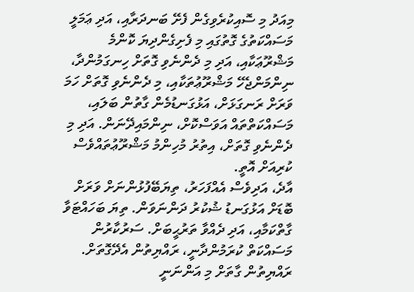މިއަދު މި ސޮއިކުރެވިގެން ފެށޭ ބަނދަރާއި، އަދި ޢަމަލީ މަސައްކަތުގެ ގޮތުގައި މި ފެށިގެންދިޔަ ކޮންމެ މަޝްރޫޢަކާއި، އަދި މި ދެންނެވި ގޮތަށް ހިނގަމުންދާ، ނިންމަންޖެހޭ މަޝްރޫޢުތަކާއި، މި ދެންނެވި ގޮތަށް ހަމަ ވަރަށް ރަނގަޅަށް، އަޅުގަނޑުމެން ގާތުން ބަލައި، މަސައްކަތްތައް އަވަސްކޮށް، ނިންމައިދޭނަން. އަދި މި ދެންނެވި ގޮތަށް، އިތުރު މުހިންމު މަޝްރޫޢުތައްވެސް ކުރިއަށް އޮތީ.
އާދެ، އަދިވެސް އެއްފަހަރު، ތިޔަބޭފުޅުންނަށް ވަރަށް ބޮޑަށް އަޅުގަނޑު ޝުކުރު ދަންނަވަން. ތިޔަ ބަހައްޓަވާ ގާތްކަމާއި، އަދި ދެއްވާ ތަރުޙީބަށް. ސަރުކާރުން މަސައްކަތް ކުރަމުންދާނީ، ރައްޔިތުން އެދޭގޮތަށް. ރައްޔިތުން ގާތަށް މި އަންނަނީ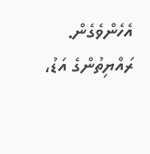އެހެންވެގެން. ރައްޔިތުންގެ އަޑު،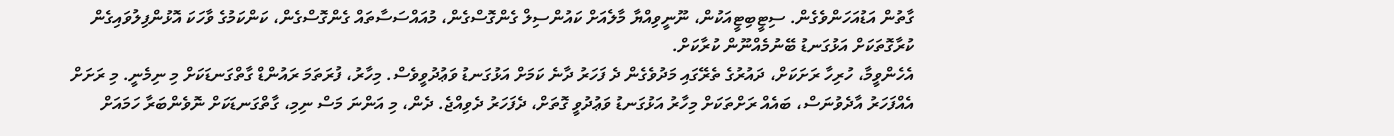ގާތުން އަޑުއަހަންވެގެން. ސިޓީބިޓީއަކުން، ނޫނީވިއްޔާ މާލެއަށް ކައުންސިލް ގެންގޮސްގެން، މުއައްސަސާތައް ގެންގޮސްގެން، ކަންކަމުގެ ވާހަކަ އޮޅުންފިލުވައިގެން ކުރާގޮތަކަށް އަޅުގަނޑު ބޭނުމެއްނޫން ކުރާކަށް.
އެހެންވީމާ، ހުރިހާ ރަށަކަށް، ދައުރުގެ ތެރޭގައި މަދުވެގެން ދެ ފަހަރު ދާނެ ކަމަށް އަޅުގަނޑު ވަޢުދުވީވެސް. މިހާރު، ފުރަތަމަ ރައުންޑް ގާތްގަނޑަކަށް މި ނިމެނީ. މި ރަށަށް އެއްފަހަރު އާދެވުނަސް، ބައެއް ރަށްތަކަށް މިހާރު އަޅުގަނޑު ވަޢުދުވީ ގޮތަށް، ދެފަހަރު ދެވިއްޖެ. ދެން، މި އަންނަ މަސް ނިމި، ގާތްގަނޑަކަށް ނޮވެންބަރާ ހަމައަށް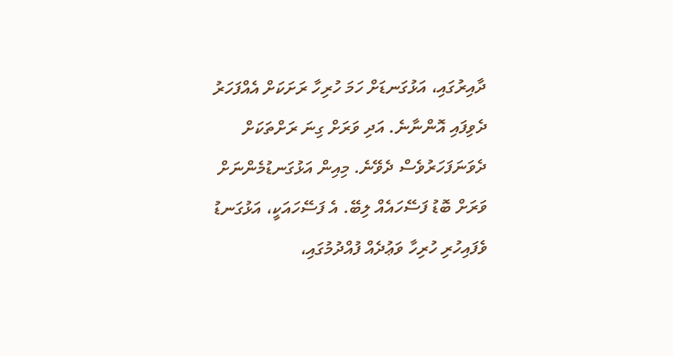ދާއިރުގައި، އަޅުގަނޑަށް ހަމަ ހުރިހާ ރަށަކަށް އެއްފަހަރު ދެވިފައި އޮންނާނެ. އަދި ވަރަށް ގިނަ ރަށްތަކަށް ދެވަނަފަހަރުވެސް ދެވޭނެ. މިއިން އަޅުގަނޑުމެންނަށް ވަރަށް ބޮޑު ފަސޭހައެއް ލިބޭ. އެ ފަސޭހައަކީ، އަޅުގަނޑު ވެފައިހުރި ހުރިހާ ވަޢުދެއް ފުއްދުމުގައި،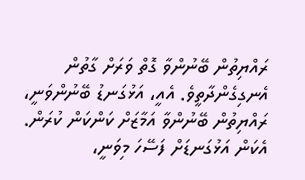ރައްޔިތުން ބޭނުންވާ ގޮތް ވަރަށް ގާތުން އެނގިގެންދާތީވެ. އެއީ، އަޅުގަނޑު ބޭނުންވަނީ، ރައްޔިތުން ބޭނުންވާ އަމާޒަށް ކަންކަން ކުރަން. އެކަން އަޅުގަނޑަށް ފަސޭހަ މިވަނީ،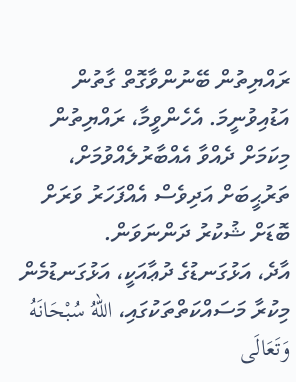ރައްޔިތުން ބޭނުންވާގޮތް ގާތުން އަޑުއިވުނީމަ. އެހެންވީމާ، ރައްޔިތުން މިކަމަށް ދެއްވާ އެއްބާރުލެއްވުމަށް، ތަރުޙީބަށް އަދިވެސް އެއްފަހަރު ވަރަށް ބޮޑަށް ޝުކުރު ދަންނަވަން.
އާދެ، އަޅުގަނޑުގެ ދުޢާއަކީ، އަޅުގަނޑުމެން މިކުރާ މަސައްކަތްތަކުގައި، اللهُ سُبْحَانَهُ وَتَعَالَى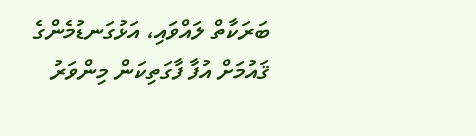ބަރަކާތް ލައްވައި، އަޅުގަނޑުމެންގެ ޤައުމަށް އުފާ ފާގަތިކަން މިންވަރު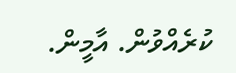ކުރެއްވުން. އާމީން.